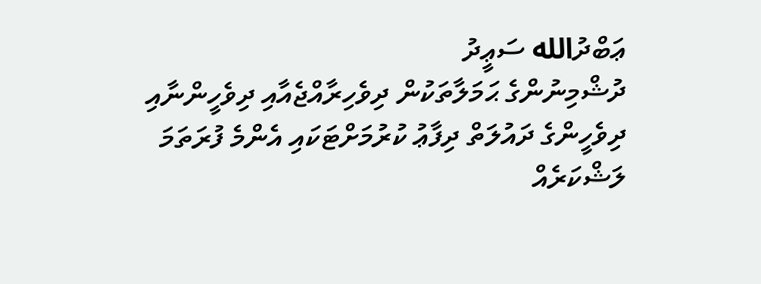ޢަބްދުالله ސަޢީދު
ދުޝްމިނުންގެ ޙަމަލާތަކުން ދިވެހިރާއްޖެއާއި ދިވެހީންނާއި
ދިވެހީންގެ ދައުލަތް ދިފާޢު ކުރުމަށްޓަކައި އެންމެ ފުރަތަމަ ލަޝްކަރެއް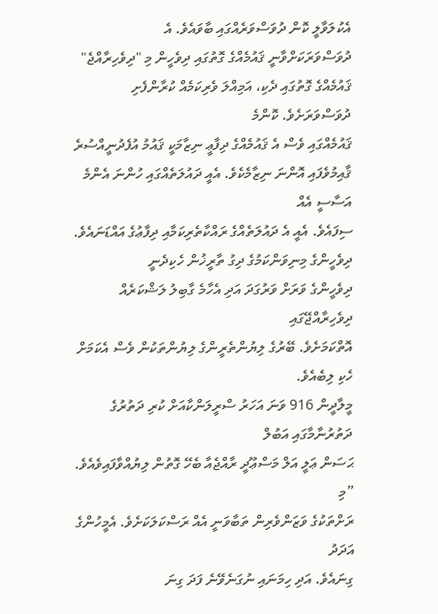އެކުލަވާލީ ކޮން ދުވަސްވަރެއްގައި ބާވައެވެ. އެ
ދުވަސްވަރަކަށްވާނީ ޤައުމެއްގެ ގޮތުގައި ދިވެހީން މި "ދިވެހިރާއްޖެ"
ޤައުމެއްގެ ގޮތުގައި ދެކި، އަމިއްލަ ވެރިކަމެއް ކުރާންފެށި ދުވަސްވަރަށެވެ. ކޮންމެ
ޤައުމެއްގައި ވެސް އެ ޤައުމެއްގެ ދިފާޢީ ނިޒާމަކީ ޤައުމު އުފެދުނީއްސުރެ
ޤާއިމުވެފައި އޮންނަ ނިޒާމެކެވެ. އެއީ ދައުލަތެއްގައި ހުންނަ އެންމެ އަސާސީ އެއް
ސިފައެވެ. އެއީ އެ ދައުލަތެއްގެ ރައްކާތެރިކަމާއި ދިފާޢުގެ އައްޑަނައެވެ.
ދިވެހީންގެ މިނިވަންކަމުގެ ދިގު ތާރީޚުން ހެކިދެނީ
ދިވެހީންގެ ވަރަށް ވަރުގަދަ އަދި އެހާމެ ގާބިލު ލަޝްކަރެއް ދިވެހިރާއްޖޭގައި
އޮތްކަމަށެވެ. ބޭރުގެ ލިޔުންތެރީންގެ ލިޔުންތަކުން ވެސް އެކަމަށް ހެކި ލިބެއެވެ.
މީލާދީން 916 ވަނަ އަހަރު ސްރީލަންކާއަށް ކުރި ދަތުރުގެ ދަތުރުނާމާގައި އަބުލް
ޙަސަން ޢަލީ އަލް މަސްޢޫދީ ރާއްޖެއާ ބެހޭ ގޮތުން ލިޔުއްވާފައިވެއެވެ. ”މި
ރަށްތަކުގެ ވަޒަންވެރިން ތަބާވަނީ އެއް ރަސްކަލަކަށެވެ. އެމީހުންގެ އަދަދު
ގިނައެވެ. އަދި ހިމަނައި ނުގަނެވޭނެ ފަދަ ގިނަ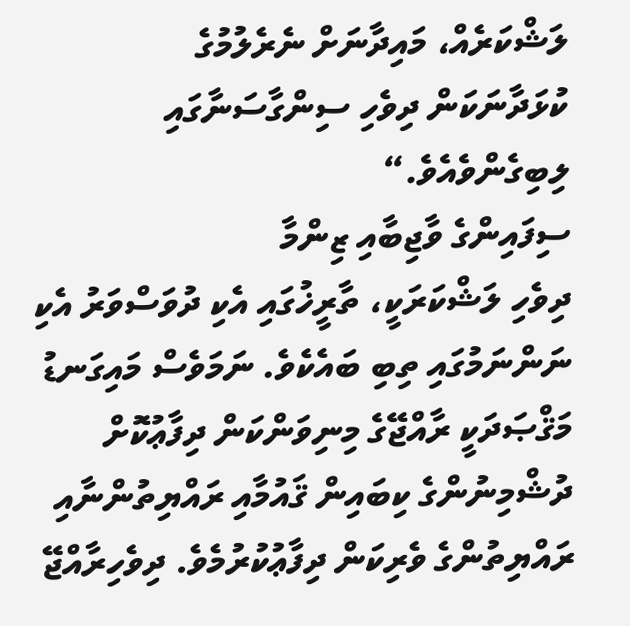ލަޝްކަރެއް، މައިދާނަށް ނެރެލުމުގެ
ކުޅަދާނަކަން ދިވެހި ސިންގާސަނާގައި ލިބިގެންވެއެވެ.“
ސިފައިންގެ ވާޖިބާއި ޒިންމާ
ދިވެހި ލަޝްކަރަކީ، ތާރީޚުގައި އެކި ދުވަސްވަރު އެކި ނަންނަމުގައި ތިބި ބައެކެވެ. ނަމަވެސް މައިގަނޑު މަޤްޞަދަކީ ރާއްޖޭގެ މިނިވަންކަން ދިފާޢުކޮށް ދުޝްމިނުންގެ ކިބައިން ޤައުމާއި ރައްޔިތުންނާއި ރައްޔިތުންގެ ވެރިކަން ދިފާޢުކުރުމެވެ. ދިވެހިރާއްޖޭ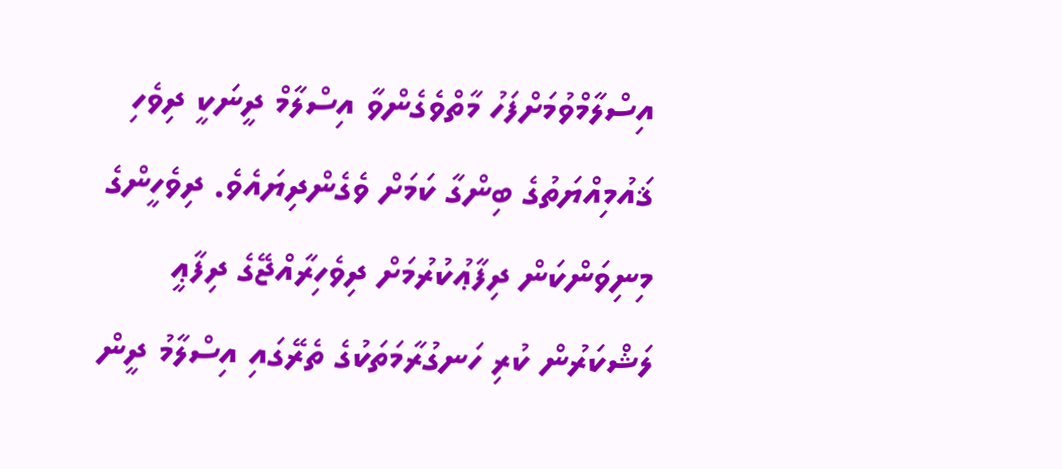އިސްލާމްވުމަށްފަހު މާތްވެގެންވާ އިސްލާމް ދީނަކީ ދިވެހި ޤައުމިއްޔަތުގެ ބިންގާ ކަމަށް ވެގެންދިޔައެވެ. ދިވެހީންގެ މިނިވަންކަން ދިފާޢުކުރުމަށް ދިވެހިރާއްޖޭގެ ދިފާޢީ ލަޝްކަރުން ކުރި ހަނގުރާމަތަކުގެ ތެރޭގައި އިސްލާމު ދީން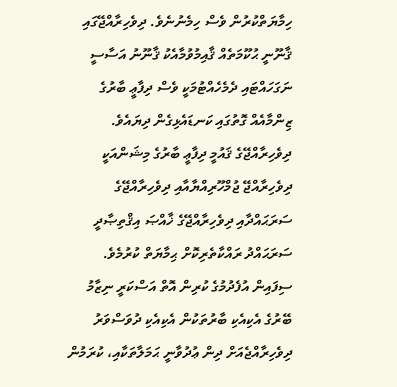ހިމާޔަތްކުރުން ވެސް ހިމެނުނެވެ. ދިވެހިރާއްޖޭގައި ޤާނޫނީ ޙުކޫމަތެއް ޤާއިމުވުމާއެކު ޤާނޫނު އަސާސީ ނަގަހައްޓައި ދެމެހެއްޓުމަކީ ވެސް ދިފާޢީ ބާރުގެ ޒިންމާއެއް ގޮތުގައި ކަނޑައެޅިގެން ދިޔައެވެ. ދިވެހިރާއްޖޭގެ ޤައުމީ ދިފާޢީ ބާރުގެ މިޝަންއަކީ ދިވެހިރާއްޖޭ ޖުމްހޫރިއްޔާއާއި ދިވެހިރާއްޖޭގެ ސަރަޙައްދާއި ދިވެހިރާއްޖޭގެ ޚާއްޞަ އިޤްތިޞާދީ ސަރަޙައްދު ރައްކާތެރިކޮށް ޙިމާޔަތް ކުރުމެވެ.
ސިފައިން އުފެދުމުގެ ކުރިން އޮތް އަސްކަރީ ނިޒާމު
ބޭރުގެ އެކިއެކި ބާރުތަކުން އެކިއެކި ދުވަސްވަރު ދިވެހިރާއްޖެއަށް ދިން ޢުދުވާނީ ޙަމަލާތަކާއި، ކުރަމުން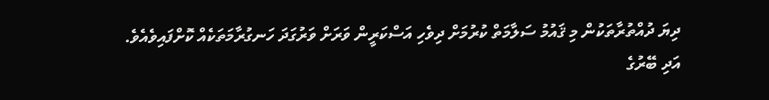ދިޔަ ދުއްތުރާތަކުން މި ޤައުމު ސަލާމަތް ކުރުމަށް ދިވެހި އަސްކަރީން ވަރަށް ވަރުގަދަ ހަނގުރާމަތަކެއް ކޮށްފައިވެއެވެ. އަދި ބޭރުގެ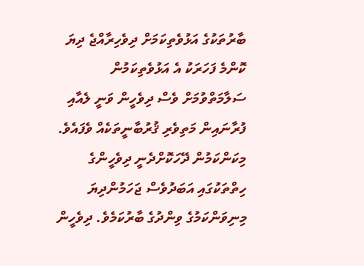ބާރުތަކުގެ އަޅުވެތިކަމަށް ދިވެހިރާއްޖެ ދިޔަ ކޮންމެ ފަހަރަކު އެ އަޅުވެތިކަމުން ސަލާމަތްވުމަށް ވެސް ދިވެހީން ވަނީ ލެއާއި ފުރާނައިން މަތިވެރި ޤުރުބާނީތަކެއް ވެފައެވެ. މިކަންކަމުން ދޭހަކޮށްދެނީ ދިވެހީންގެ ހިތްތަކުގައި އަބަދުވެސް ޖަހަމުންދިޔަ މިނިވަންކަމުގެ ވިންދުގެ ބާރުކަމެވެ. ދިވެހީން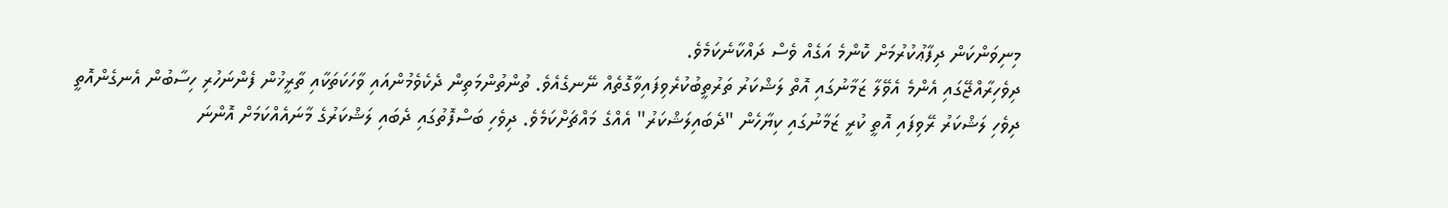މިނިވަންކަން ދިފާޢުކުރުމަށް ކޮންމެ އަގެއް ވެސް ދައްކާނެކަމެވެ.
ދިވެހިރާއްޖޭގައި އެންމެ އެވޭލާ ޒަމާނުގައި އޮތް ލަޝްކަރު ތަރުތީބުކުރެވިފައިވާގޮތެއް ނޭނގެއެވެ. ތުންތުންމަތިން ދެކެވެމުންއައި ވާހަކަތަކާއި ތާރީޚުން ފެންނަހުރި ހިސާބުން އެނގެންއޮތީ ދިވެހި ލަޝްކަރު ރޭވިފައި އޮތީ ކުރީ ޒަމާނުގައި ކިޔާހެން "ދެބައިލަޝްކަރު" އެއްގެ މައްޗަށްކަމެވެ. ދިވެހި ބަސްފޮތުގައި ދެބައި ލަޝްކަރުގެ މާނައެއްކަމަށް އޮންނަ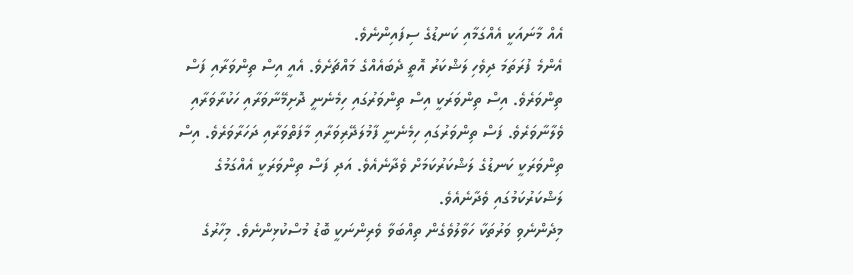އެއް މާނައަކީ އެއްގަމާއި ކަނޑުގެ ސިފައިންނެވެ.
އެންމެ ފުރަތަމަ ދިވެހި ލަޝްކަރު އޮތީ ދެބައެއްގެ މައްޗަށެވެ. އެއީ އިސް ތިންވަރާއި ފަސް ތިންވަރެވެ. އިސް ތިންވަރަކީ އިސް ތިންވަރުގައި ހިމެނެނީ ދޮށިމޭނާވަރާއި ހަކުރާވަރާއި ވެލާނާވަރެވެ. ފަސް ތިންވަރުގައި ހިމެނެނީ ފާމުލަދޭރިވަރާއި މާފަތްވަރާއި ދަހަރާވަރެވެ. އިސް ތިންވަރަކީ ކަނޑުގެ ލަޝްކަރުކަމަށް ވެދާނެއެވެ. އަދި ފަސް ތިންވަރަކީ އެއްގަމުގެ ލަޝްކަރުކަމުގައި ވެދާނެއެވެ.
މިދެންނެވި ވަރުތަކާ ހަވާލުވެގެން ތިއްބަވާ ވެރިންނަކީ ބޮޑު މުސްކުޅިންނެވެ. މިހާރުގެ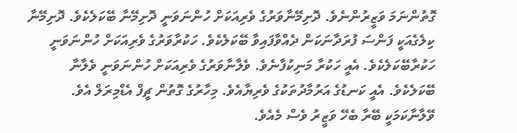ގޮތުންނަމަ ވަޒީރުންނެވެ. ދޮށިމޭނާވަރުގެ ވެރިއަކަށް ހުންނަވަނީ ދޮށިމޭނާ ބޭކަލެކެވެ. ދޮށިމޭނާ ކިލެގެއަކީ ފަންސަ ފުރަދާނަކަން ދެއްވާފައިވާ ބޭކަލެކެވެ. ހަކުރާވަރުގެ ވެރިއަކަށް ހުންނަވަނީ ހަކުރާބޭކަލެކެވެ. އެއީ ހަކުރާ މަނިކުފާނެވެ. ވެލާނާވަރުގެ ވެރިއަކަށް ހުންނަވަނީ ވެލާނާ ބޭކަލެކެވެ. އެއީ ކަނޑުގެ އަރުމާދުތަކުގެ ވެރިޔާއެވެ. މިހާރުގެ ގޮތުން ޗީފް އެޑްމިރަލް އެވެ. ވޭލާނާކަމަކީ ބޭރާ ބެހޭ ވަޒީރު ވެސް މެއެވެ.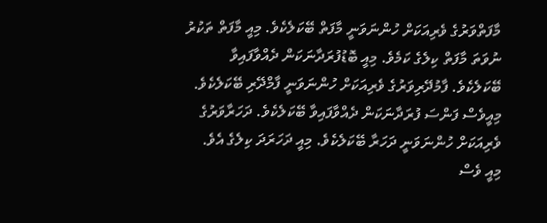މާފަތްވަރުގެ ވެރިއަކަށް ހުންނަވަނީ މާފަތް ބޭކަލެކެވެ. މިއީ މާފަތް ތަކުރު ނުވަތަ މާފަތް ކިލެގެ ކަމެވެ. މިއީ ބޮޑުފުރަދާނަކަން ދެއްވާފައިވާ ބޭކަލެކެވެ. ފާމުދޭރިވަރުގެ ވެރިއަކަށް ހުންނަވަނީ ފާމްދޭރި ބޭކަލެކެވެ. މިއީވެސް ފަންސަ ފުރަދާނަކަން ދެއްވާފައިވާ ބޭކަލެކެވެ. ދަހަރާވަރުގެ ވެރިއަކަށް ހުންނަވަނީ ދަހަރާ ބޭކަލެކެވެ. މިއީ ދަހަރަދަ ކިލެގެ އެވެ. މިއީ ވެސް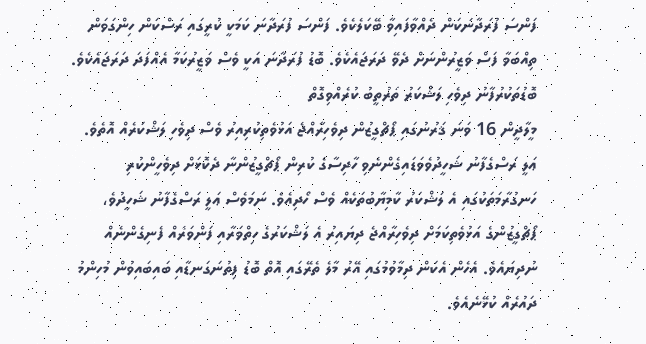ފަންސަ ފުރަދާނަކަން ދެއްވާފައިވާ ބޭކަލެކެވެ. ފަންސަ ފުރަދާނަ ކަމަކީ ކުރީގައި ރަސްކަން ހިންގަވަން ތިއްބަވާ ފަސް ވަޒީރުންނަށް ދެވޭ ދަރަޖައެކެވެ. ބޮޑު ފުރަދާނަ އަކީ ވެސް ވަޒީރުކަމާ އެއްފަދަ ދަރަޖައެކެވެ.
ބޮޑުތަކުރުފާނު ދިވެހި ލަޝްކަރު ތަރުތީބު ކުރެއްވިގޮތް
މީލާދީން 16 ވަނަ ޤަރުނުގައި ޕޯޗްގީޒުން ދިވެހިރާއްޖެ އަޅުވެތިކުރިއިރު ވެސް ދިވެހި ލަޝްކަރެއް އޮތެވެ. ޢަލީ ރަސްގެފާނު ޝަހީދުވެވަޑައިގެންނެވި ހާދިސާގެ ކުރިން ޕޯޗްގީޒުންނާ ދެކޮޅަށް ދިވެހީންކުރި ހަނގުރާމަތަކުގައި އެ ލަޝްކަރު ކާމިޔާބުތަކެއް ވެސް ހޯދިއެވެ. ނަމަވެސް ޢަލީ ރަސްގެފާނު ޝަހީދުވެ، ޕޯޗްގީޒުންގެ އަޅުވެތިކަމަށް ދިވެހިރާއްޖެ ދިޔައިރު އެ ލަޝްކަރުގެ ހިތްވަރާއި ފަންވަރެއް ފެނިގެންނެއް ނުދިޔައެވެ. އެހެން އެކަން ދިމާވުމުގައި އޭރު މާލެ ތެރޭގައި އޮތް ބޮޑު ފިތުނަގަނޑާއި ބައިބައިވުން މުހިންމު ދައުރެއް ކުޅޭނެއެވެ.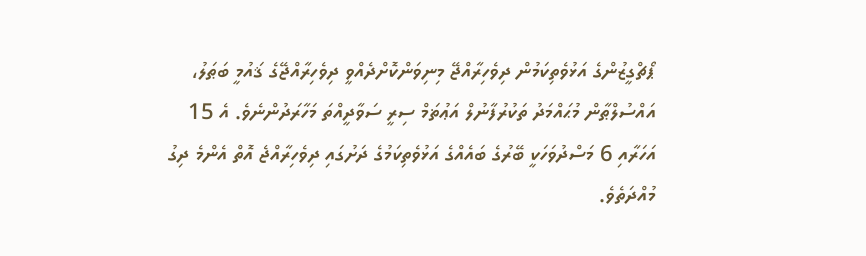ޕޯޗްގީޒުންގެ އަޅުވެތިކަމުން ދިވެހިރާއްޖޭ މިނިވަންކޮށްދެއްވީ ދިވެހިރާއްޖޭގެ ޤައުމީ ބަޠަލު، އައްސުލްޠާން މުޙައްމަދު ތަކުރުފާނުލް އަޢުޡަމް ސިރީ ސަވާދީއްތަ މަހާރަދުންނެވެ. އެ 15 އަހަރާއި 6 މަސްދުވަހަކީ ބޭރުގެ ބައެއްގެ އަޅުވެތިކަމުގެ ދަށުގައި ދިވެހިރާއްޖެ އޮތް އެންމެ ދިގު މުއްދަތެވެ.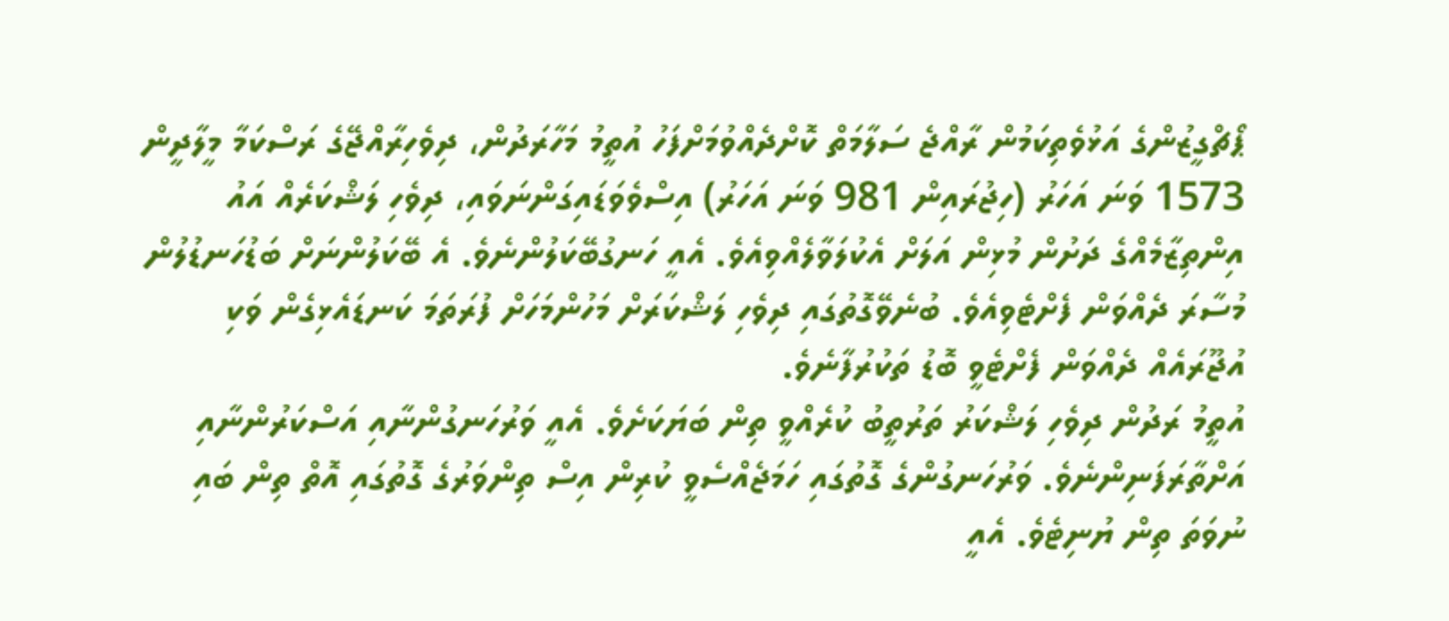ޕޯޗްގީޒުންގެ އަޅުވެތިކަމުން ރާއްޖެ ސަލާމަތް ކޮށްދެއްވުމަށްފަހު އުތީމު މަހާރަދުން، ދިވެހިރާއްޖޭގެ ރަސްކަމާ މީލާދީން 1573 ވަނަ އަހަރު (ހިޖުރައިން 981 ވަނަ އަހަރު) އިސްވެވަޑައިގަންނަވައި، ދިވެހި ލަޝްކަރެއް އައު އިންތިޒާމެއްގެ ދަށުން މުޅިން އަލަށް އެކުލަވާލެއްވިއެވެ. އެއީ ހަނގުބޭކަލުންނެވެ. އެ ބޭކަލުންނަށް ބަޑުހަނޑުލުން މުސާރަ ދެއްވަން ފެށްޓެވިއެވެ. ބުނެވޭގޮތުގައި ދިވެހި ލަޝްކަރަށް މަހުންމަހަށް ފުރަތަމަ ކަނޑައެޅިގެން ވަކި އުޖޫރައެއް ދެއްވަން ފެށްޓެވީ ބޮޑު ތަކުރުފާނެވެ.
އުތީމު ރަދުން ދިވެހި ލަޝްކަރު ތަރުތީބު ކުރެއްވީ ތިން ބަޔަކަށެވެ. އެއީ ވަރުހަނގުންނާއި އަސްކަރުންނާއި އަށްތާރަފަނިންނެވެ. ވަރުހަނގުންގެ ގޮތުގައި ހަމަޖެއްސެވީ ކުރިން އިސް ތިންވަރުގެ ގޮތުގައި އޮތް ތިން ބައި ނުވަތަ ތިން ޔުނިޓެވެ. އެއީ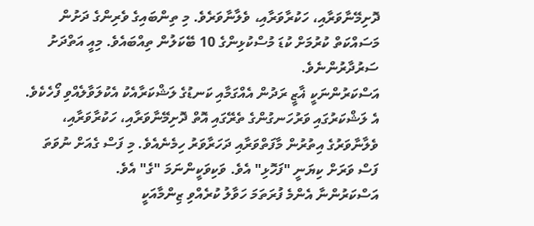ދޮށިމޭނާވަރާއި، ހަކުރާވަރާއި، ވެލާނާވަރެވެ. މި ތިންބައިގެ ވެރިންގެ ދަށުން މަސައްކަތް ކުރުމަށް ކުޑަ މުސްކުޅިންގެ 10 ބޭކަލުން ތިއްބައެވެ. މިއީ އަތްދަށު ސަރުދާރުންނެވެ.
އަސްކަރުންނަކީ ޣާޒީ ރަދުން އެއްގަމާއި ކަނޑުގެ ލަޝްކަރާއެކު އެކުލަވާލެއްވި ފޯހެކެވެ. އެ ލަޝްކަރުގައި ވަރުހަނގުންގެ ތެރޭގައި އޮތް ދޮށިމޭނާވަރާއި، ހަކުރާވަރާއި، ވެލާނާވަރުގެ އިތުރުން މާފަތްވަރާއި ދަހަރާވަރު ހިމެނެއެވެ. މި ފަސް ގެއަށް ނުވަތަ ފަސް ވަރަށް ކިޔަނީ "ފަހޮޅި" އެވެ. ވަކިވަކީންނަމަ "ގެ" އެވެ.
އަސްކަރުންނާ އެންމެ ފުރަތަމަ ހަވާލު ކުރެއްވި ޒިންމާއަކީ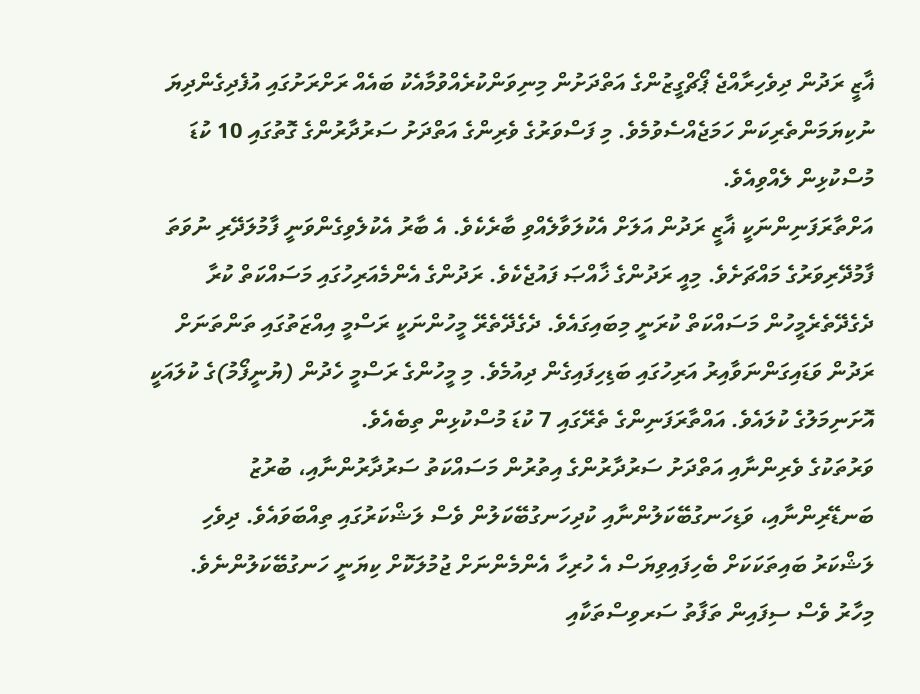ޣާޒީ ރަދުން ދިވެހިރާއްޖެ ޕޯޗްގީޒުންގެ އަތްދަށުން މިނިވަންކުރެއްވުމާއެކު ބައެއް ރަށްރަށުގައި އުފެދިގެންދިޔަ ނުކިޔަމަންތެރިކަން ހަމަޖެއްސެވުމެވެ. މި ފަސްވަރުގެ ވެރިންގެ އަތްދަށު ސަރުދާރުންގެ ގޮތުގައި 10 ކުޑަ މުސްކުޅިން ލެއްވިއެވެ.
އަށްތާރަފަނިންނަކީ ޣާޒީ ރަދުން އަލަށް އެކުލަވާލެއްވި ބާރެކެވެ. އެ ބާރު އެކުލެވިގެންވަނީ ފާމުލަދޭރި ނުވަތަ ފާމުދޭރިވަރުގެ މައްޗަށެވެ. މިއީ ރަދުންގެ ޚާއްޞަ ފައުޖެކެވެ. ރަދުންގެ އެންމެއަރިހުގައި މަސައްކަތް ކުރާ ދެގެދޭތެރެމީހުން މަސައްކަތް ކުރަނީ މިބައިގައެވެ. ދެގެދޭތެރޭ މީހުންނަކީ ރަސްމީ އިއްޒަތުގައި ތަންތަނަށް ރަދުން ވަޑައިގަންނަވާއިރު އަރިހުގައި ބަޑިހިފައިގެން ދިއުމެވެ. މި މީހުންގެ ރަސްމީ ހެދުން (ޔުނީފޯމު)ގެ ކުލައަކީ އޮށަނިމަލުގެ ކުލައެވެ. އައްތާރަފަނިންގެ ތެރޭގައި 7 ކުޑަ މުސްކުޅިން ތިބެއެވެ.
ވަރުތަކުގެ ވެރިންނާއި އަތްދަށު ސަރުދާރުންގެ އިތުރުން މަސައްކަތު ސަރުދާރުންނާއި، ބުރުޒު ބަނޑޭރިންނާއި، ވަޑިހަނގުބޭކަލުންނާއި ކުދިހަނގުބޭކަލުން ވެސް ލަޝްކަރުގައި ތިއްބަވައެވެ. ދިވެހި ލަޝްކަރު ބައިތަކަކަށް ބެހިފައިވިޔަސް އެ ހުރިހާ އެންމެންނަށް ޖުމުލަކޮށް ކިޔަނީ ހަނގުބޭކަލުންނެވެ. މިހާރު ވެސް ސިފައިން ތަފާތު ސަރވިސްތަކާއި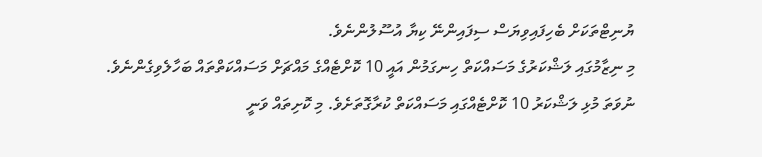ޔުނިޓްތަކަށް ބެހިފައިވިޔަސް ސިފައިންނޭ ކިޔާ އުސޫލުންނެވެ.
މި ނިޒާމުގައި ލަޝްކަރުގެ މަސައްކަތް ހިނގަމުން އައީ 10 ކޮށްޓެއްގެ މައްޗަށް މަސައްކަތްތައް ބަހާލެވިގެންނެވެ. ނުވަތަ މުޅި ލަޝްކަރު 10 ކޮށްޓެއްގައި މަސައްކަތް ކުރާގޮތަށެވެ. މި ކޮށިތައް ވަނީ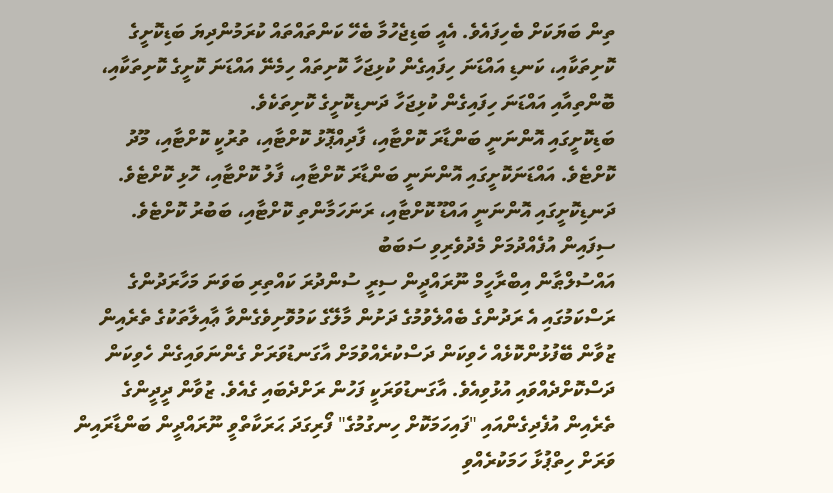ތިން ބަޔަކަށް ބެހިފައެވެ. އެއީ ބަޑިޖެހުމާ ބެހޭ ކަންތައްތައް ކުރަމުންދިޔަ ބަޑިކޮށީގެ ކޮށިތަކާއި، ކަނޑި އައްޑަނަ ހިފައިގެން ކުޅިޖަހާ ކޮށިތައް ހިމެނޭ އައްޑަނަ ކޮށީގެ ކޮށިތަކާއި، ބޮންތިއާއި އައްޑަނަ ހިފައިގެން ކުޅިޖަހާ ދަނޑިކޮށީގެ ކޮށިތަކެވެ.
ބަޑިކޮށީގައި އޮންނަނީ ބަންޑާރަ ކޮށްޓާއި، ފާދިއްޕޮޅު ކޮށްޓާއި، ތުރުކީ ކޮށްޓާއި، މޫދު ކޮށްޓެވެ. އައްޑަނަކޮށީގައި އޮންނަނީ ބަންޑާރަ ކޮށްޓާއި، ފާލު ކޮށްޓާއި، ހޮޅި ކޮށްޓެވެ. ދަނޑިކޮށީގައި އޮންނަނީ އައްޑޫ ކޮށްޓާއި، ރަނަހަމާންތި ކޮށްޓާއި، ބަބުރު ކޮށްޓެވެ.
ސިފައިން އުފެއްދުމަށް މެދުވެރިވި ސަބަބު
އައްސުލްޠާން އިބްރާހީމް ނޫރައްދީން ސިރީ ސުންދުރަ ކައްތިރި ބަވަނަ މަހާރަދުންގެ ރަސްކަމުގައި އެ ރަދުންގެ ބެއްލެވުމުގެ ދަށުން މާލޭގެ ކަމުވޮށިވެގެންވާ ޢާއިލާތަކުގެ ތެރެއިން ޒުވާން ބޭފުޅުންކޮޅެއް ހެވިކަން ދަސްކުރެއްވުމަށް އާގަނޑުވަރަށް ގެންނަވައިގެން ހެވިކަން ދަސްކޮށްދެއްވައި އުޅުވިއެވެ. އާގަނޑުވަރަކީ ފަހުން ރަށްދެބައި ގެއެވެ. ޒުވާން ދީދީންގެ ތެރެއިން އުފެދިގެންއައި "ފައިހަމަކޮށް ހިނގުމުގެ" ފޯރިގަދަ ޙަރަކާތްވީ ނޫރައްދީން ބަންޑާރައިން ވަރަށް ހިތްޕުޅާ ހަމަކުރެއްވި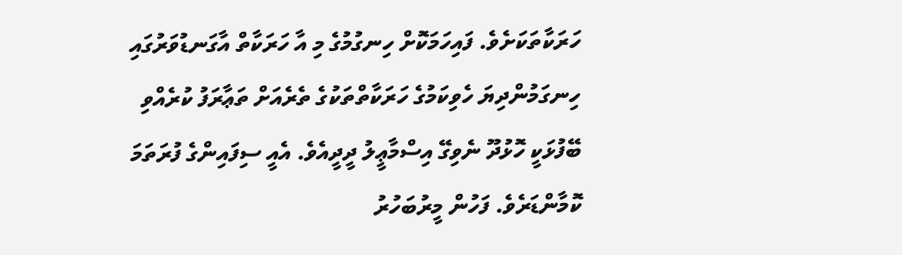ހަރަކާތަކަށެވެ. ފައިހަމަކޮށް ހިނގުމުގެ މި އާ ހަރަކާތް އާގަނޑުވަރުގައި ހިނގަމުންދިޔަ ހެވިކަމުގެ ހަރަކާތްތަކުގެ ތެރެއަށް ތަޢާރަފު ކުރެއްވި ބޭފުޅަކީ ހޮޅުދޫ ނެވިގޭ އިސްމާޢީލު ދީދީއެވެ. އެއީ ސިފައިންގެ ފުރަތަމަ ކޮމާންޑަރެވެ. ފަހުން މީރުބަހުރު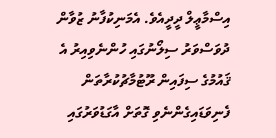އިސްމާޢީލް ދީދީއެވެ. އެމަނިކުފާނު ޒުވާން ދުވަސްވަރު ސިލޯނުގައި ހުންނެވިއިރު އެ ޤައުމުގެ ސިފައިން ރޫޓުމާޗުކުރާތަން ފެނިވަޑައިގެންނެވި ގޮތަށް އާގަޑުވަރުގައި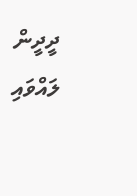ދީދީން ލައްވައި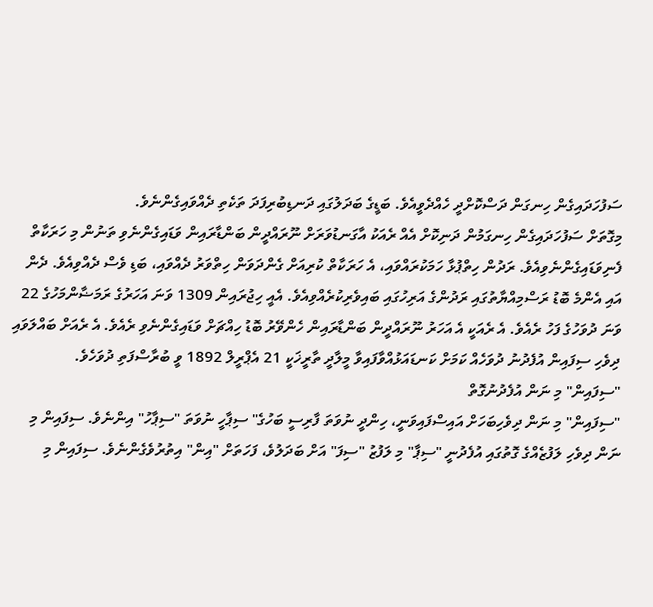ސަފުހަދައިގެން ހިނގަން ދަސްކޮށްދީ ހެއްދެވީއެވެ. ބަޑީގެ ބަދަލުގައި ދަނޑިބުރިފަދަ ތަކެތި ދެއްވައިގެންނެވެ.
މިގޮތަށް ސަފުހަދައިގެން ހިނގަމުން ދަނިކޮށް އެއް ރެއަކު އާގަނޑުވަރަށް ނޫރައްދީން ބަންޑާރައިން ވަޑައިގެންނެވި ތަނުން މި ހަރަކާތް ފެނިވަޑައިގެންނެވިއެވެ. ރަދުން ހިތްޕުޅާ ހަމަކުރައްވައި، އެ ހަރަކާތް ކުރިއަށް ގެންދަވަން ހިތްވަރު ދެއްވައި، ބަޑި ވެސް ދެއްވިއެވެ. ދެން އައި އެންމެ ބޮޑު ރަސްމިއްޔާތުގައި ރަދުންގެ އަރިހުގައި ބައިވެރިކުރެއްވިއެވެ. އެއީ ހިޖުރައިން 1309 ވަނަ އަހަރުގެ ރަމަޟާންމަހުގެ 22 ވަނަ ދުވަހުގެ ފަހު ރެއެވެ. އެ ރެއަކީ އެ އަހަރު ނޫރައްދީން ބަންޑާރައިން ހެންވޭރު ބޮޑު ހިއްޗަށް ވަޑައިގެންނެވި ރެއެވެ. އެ ރެއަށް ބައްލަވައި ދިވެހި ސިފައިން އުފެދުނު ދުވަހެއް ކަމަށް ކަނޑައަޅުއްވާފައިވާ މީލާދީ ތާރީޚަކީ 21 އެޕްރީލް 1892 ވީ ބުރާސްފަތި ދުވަހެވެ.
"ސިފައިން" މި ނަން އުފެދުނުގޮތް
"ސިފައިން" މި ނަން ދިވެހިބަހަށް އައިސްފައިވަނީ، ހިންދީ ނުވަތަ ފާރިސީ ބަހުގެ" ސިޕާހީ ނުވަތަ "ސިޕާހު" އިންނެވެ. ސިފައިން މި ނަން ދިވެހި ލަފުޒެއްގެ ގޮތުގައި އުފެދުނީ "ސިޕާ" މި ލަފުޒު "ސިފަ" އަށް ބަދަލުވެ، ފަހަތަށް "އިން" އިތުރުވެގެންނެވެ. ސިފައިން މި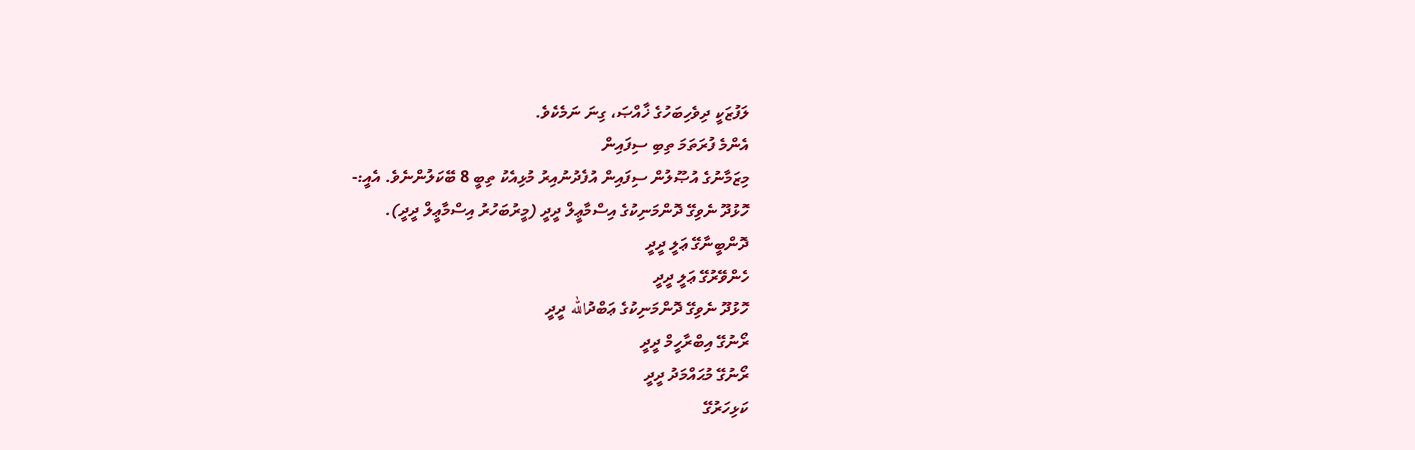ލަފުޒަކީ ދިވެހިބަހުގެ ޚާއްޞަ، ގިނަ ނަމެކެވެ.
އެންމެ ފުރަތަމަ ތިބި ސިފައިން
މިޒަމާނުގެ އުޞޫލުން ސިފައިން އުފެދުނުއިރު މުޅިއެކު ތިބީ 8 ބޭކަލުންނެވެ. އެއީ:-
ހޮޅުދޫ ނެވިގޭ ދޮންމަނިކުގެ އިސްމާޢީލް ދީދީ (މީރުބަހުރު އިސްމާޢީލް ދީދީ).
ދޮންބީނާގޭ ޢަލީ ދީދީ
ހެންވޭރުގޭ ޢަލީ ދީދީ
ހޮޅުދޫ ނެވިގޭ ދޮންމަނިކުގެ ޢަބްދުالله ދީދީ
ރޯނުގޭ އިބްރާހީމް ދީދީ
ރޯނުގޭ މުޙައްމަދު ދީދީ
ކަޅިހަރުގޭ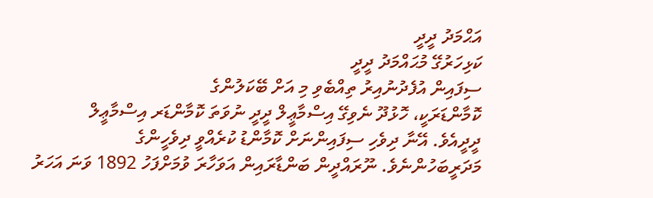އަޙްމަދު ދީދީ
ކަޅިހަރުގޭ މުޙައްމަދު ދީދީ
ސިފައިން އުފެދުނުއިރު ތިއްބެވި މި އަށް ބޭކަލުންގެ
ކޮމާންޑަރަކީ، ހޮޅުދޫ ނެވިގޭ އިސްމާޢީލް ދީދީ ނުވަތަ ކޮމާންޑަރ އިސްމާޢީލް
ދީދީއެވެ. އޭނާ ދިވެހި ސިފައިންނަށް ކޮމާންޑު ކުރެއްވީ ދިވެހީންގެ
މަދަރީބަހުންނެވެ. ނޫރައްދީން ބަންޑާރައިން އަވަހާރަ ވުމަށްފަހު 1892 ވަނަ އަހަރު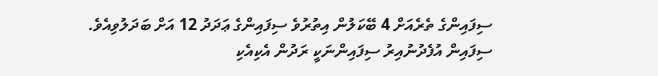ސިފައިންގެ ތެރެއަށް 4 ބޭކަލުން އިތުރުވެ ސިފައިންގެ ޢަދަދު 12 އަށް ބަދަލުވިއެވެ.
ސިފައިން އުފެދުނުއިރު ސިފައިންނަކީ ރަދުން އެކިއެކި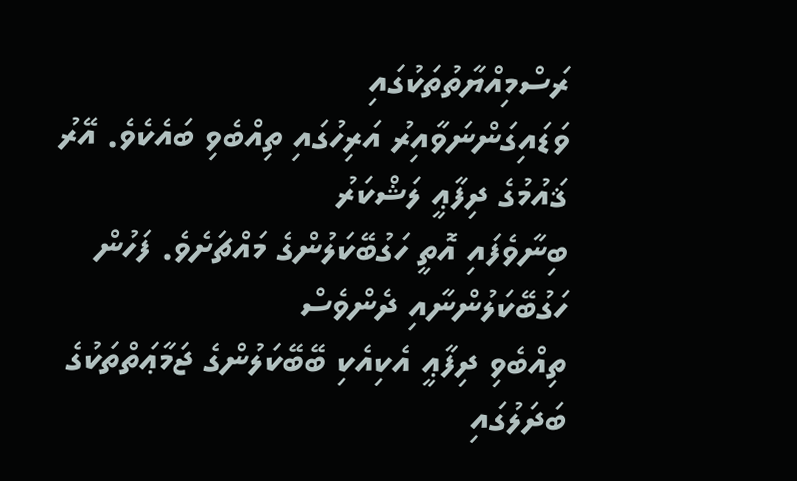ރަސްމިއްޔާތުތަކުގައި
ވަޑައިގަންނަވާއިރު އަރިހުގައި ތިއްބެވި ބައެކެވެ. އޭރު ޤައުމުގެ ދިފާޢީ ލަޝްކަރު
ބިނާވެފައި އޮތީ ހަގުބޭކަލުންގެ މައްޗަށެވެ. ފަހުން ހަގުބޭކަލުންނާއި ދެންވެސް
ތިއްބެވި ދިފާޢީ އެކިއެކި ބޭބޭކަލުންގެ ޖަމާޢަތްތަކުގެ ބަދަލުގައި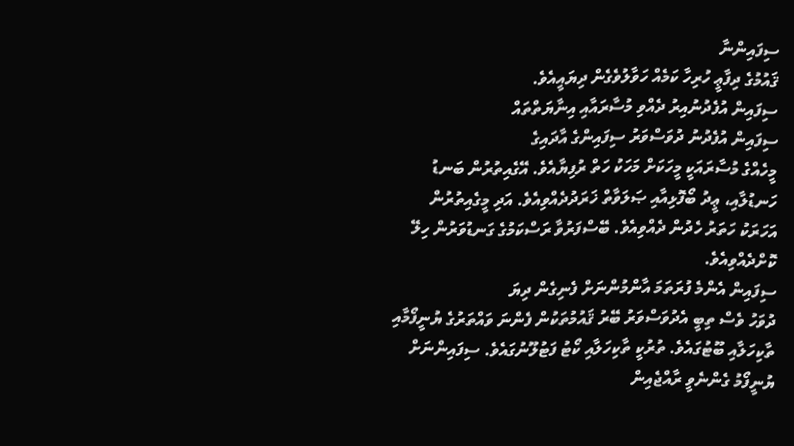ސިފައިންނާ
ޤައުމުގެ ދިފާޢީ ހުރިހާ ކަމެއް ހަވާލުވެގެން ދިޔައީއެވެ.
ސިފައިން އުފެދުނުއިރު ދެއްވި މުސާރައާއި އިނާޔަތްތައް
ސިފައިން އުފެދުނު ދުވަސްވަރު ސިފައިންގެ އާދައިގެ
މީހެއްގެ މުސާރައަކީ މީހަކަށް މަހަކު ހަތް ރުފިޔާއެވެ. އޭގެއިތުރުން ބަނޑު
ހަނޑުލާއި، ޢީދު ބޯފޮޅިއާއި ޞަލަވާތް ޚަރަދުދެއްވިއެވެ. އަދި މީގެއިތުރުން
އަހަރަކު ހަތަރު ހެދުން ދެއްވިއެވެ. ބޭސްފަރުވާ ރަސްކަމުގެ ގަނޑުވަރުން ހިލޭ
ކޮށްދެއްވިއެވެ.
ސިފައިން އެންމެ ފުރަތަމަ އާންމުންނަށް ފެނިގެން ދިޔަ
ދުވަހު ވެސް ތިބީ އެދުވަސްވަރު ބޭރު ޤައުމުތަކުން ފެންނަ ވައްތަރުގެ ޔުނީފޯމާއި
ތާކިހަލާއި ބޫޓުގައެވެ. ތުރުކީ ތާކިހަލާއި ކޯޓު ފަޓުލޫނުގައެވެ. ސިފައިންނަށް
ޔުނީފޯމު ގެންނެވީ ރާއްޖެއިން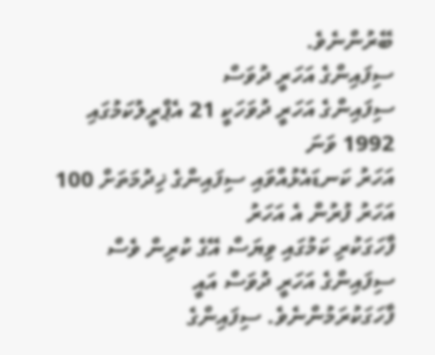ބޭރުންނެވެ.
ސިފައިންގެ އަހަރީ ދުވަސް
ސިފައިންގެ އަހަރީ ދުވަހަކީ 21 އެޕްރީލުކަމުގައި 1992 ވަނަ
އަހަރު ކަނޑައެޅުއްވައި ސިފައިންގެ ޚިދުމަތަށް 100 އަހަރު ފުރުން އެ އަހަރު
ފާހަގަކުރި ކަމުގައި ވިޔަސް އޭގެ ކުރިން ވެސް ސިފައިންގެ އަހަރީ ދުވަސް އައީ
ފާހަގަކުރަމުންނެވެ. ސިފައިންގެ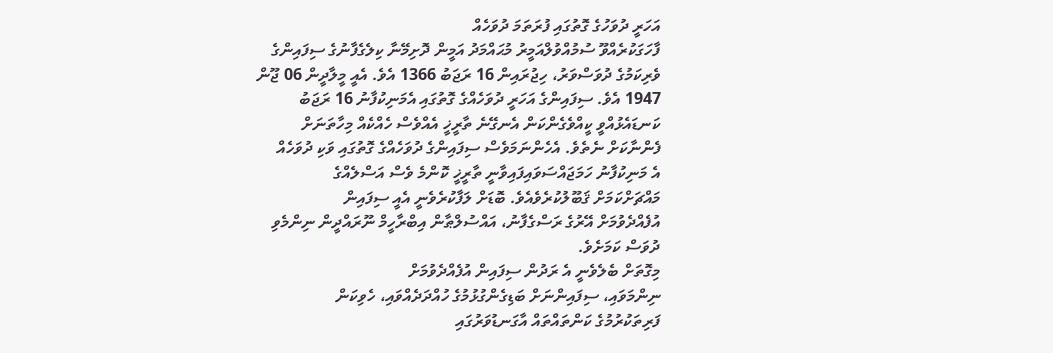އަހަރީ ދުވަހުގެ ގޮތުގައި ފުރަތަމަ ދުވަހެއް
ފާހަގަކުރެއްވޫ ސުމުއްވުލްއަމީރު މުޙައްމަދު އަމީން ދޮށިމޭނާ ކިލެގެފާނުގެ ސިފައިންގެ
ވެރިކަމުގެ ދުވަސްވަރު، ހިޖުރައިން 16 ރަޖަބު 1366 އެވެ. އެއީ މީލާދީން 06 ޖޫން
1947 އެވެ. ސިފައިންގެ އަހަރީ ދުވަހެއްގެ ގޮތުގައި އެމަނިކުފާނު 16 ރަޖަބު
ކަނޑައެޅުއްވީ ކީއްވެގެންކަން އެނގޭނެ ތާރީޚީ އެއްވެސް ހެއްކެއް މިހާތަނަށް
ފެންނާކަށް ނެތެވެ. އެހެންނަމަވެސް ސިފައިންގެ ދުވަހެއްގެ ގޮތުގައި ވަކި ދުވަހެއް
އެ މަނިކުފާނު ހަމަޖައްސަވައިފައިވާނީ ތާރީޚީ ކޮންމެ ވެސް އަސްލެއްގެ
މައްޗަށްކަމަށް ޤަބޫލުކުރެވެއެވެ. ބޮޑަށް ލަފާކުރެވެނީ އެއީ ސިފައިން
އުފެއްދެވުމަށް އޭރުގެ ރަސްގެފާނު، އައްސުލްޠާން އިބްރާހީމް ނޫރައްދީން ނިންމެވި
ދުވަސް ކަމަށެވެ.
މިގޮތަށް ބެލެވެނީ އެ ރަދުން ސިފައިން އުފެއްދެވުމަށް
ނިންމަވައި، ސިފައިންނަށް ބަޑިގެންގުޅުމުގެ ހުއްދަދެއްވައި، ހެވިކަން
ފަރިތަކުރުމުގެ ކަންތައްތައް އާގަނޑުވަރުގައި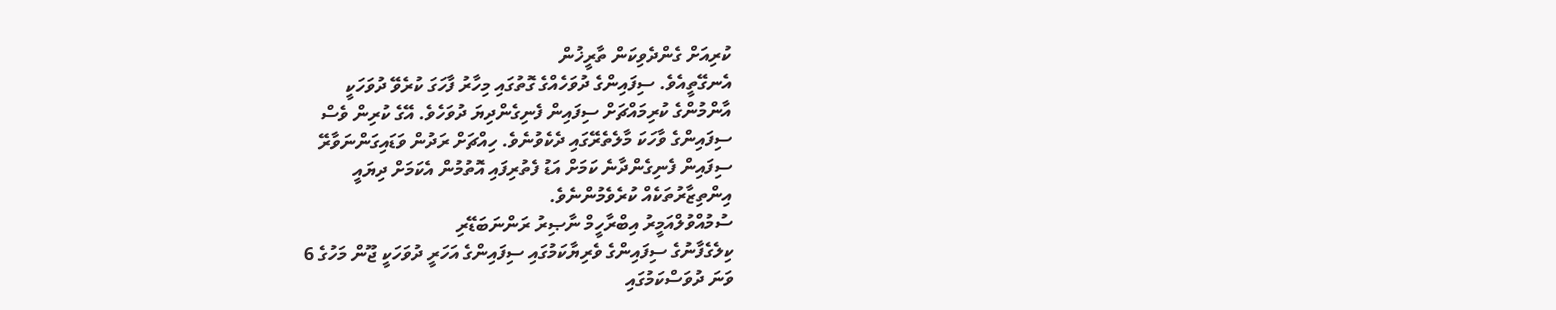ކުރިއަށް ގެންދެވިކަން ތާރީޚުން
އެނގޭތީއެވެ. ސިފައިންގެ ދުވަހެއްގެ ގޮތުގައި މިހާރު ފާހަގަ ކުރެވޭ ދުވަހަކީ
އާންމުންގެ ކުރިމައްޗަށް ސިފައިން ފެނިގެންދިޔަ ދުވަހެވެ. އޭގެ ކުރިން ވެސް
ސިފައިންގެ ވާހަކަ މާލެތެރޭގައި ދެކެވުނެވެ. ހިއްޗަށް ރަދުން ވަޑައިގަންނަވާރޭ
ސިފައިން ފެނިގެންދާނެ ކަމަށް އަޑު ފެތުރިފައި އޮތުމުން އެކަމަށް ދިޔައީ
އިންތިޒާރުތަކެއް ކުރެވެމުންނެވެ.
ސުމުއްވުލްއަމީރު އިބްރާހީމް ނާޞިރު ރަންނަބަޑޭރި
ކިލެގެފާނުގެ ސިފައިންގެ ވެރިޔާކަމުގައި ސިފައިންގެ އަހަރީ ދުވަހަކީ ޖޫން މަހުގެ 6
ވަނަ ދުވަސްކަމުގައި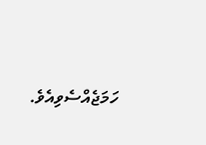ހަމަޖެއްސެވިއެވެ.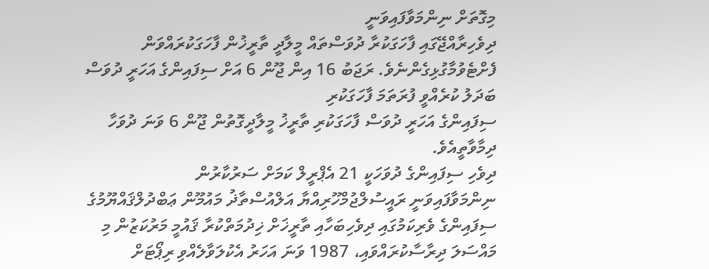މިގޮތަށް ނިންމަވާފައިވަނީ
ދިވެހިރާއްޖޭގައި ފާހަގަކުރާ ދުވަސްތައް މީލާދީ ތާރީޚުން ފާހަގަކުރައްވަން
ފެށްޓެވުމާގުޅިގެންނެވެ. ރަޖަބު 16 އިން ޖޫން 6 އަށް ސިފައިންގެ އަހަރީ ދުވަސް
ބަދަލު ކުރެއްވީ ފުރަތަމަ ފާހަގަކުރި
ސިފައިންގެ އަހަރީ ދުވަސް ފާހަގަކުރި ތާރީޚު މީލާދީގޮތުން ޖޫން 6 ވަނަ ދުވަހާ
ދިމާވާތީއެވެ.
ދިވެހި ސިފައިންގެ ދުވަހަކީ 21 އެޕްރީލް ކަމަށް ސަރުކާރުން
ނިންމަވާފައިވަނީ ރައީސުލްޖުމްހޫރިއްޔާ އަލްއުސްތާޛު މައުމޫން ޢަބްދުލްޤައްޔޫމުގެ
ސިފައިންގެ ވެރިކަމުގައި ދިވެހިބަހާއި ތާރީޚަށް ޚިދުމަތްކުރާ ޤައުމީ މަރުކަޒުން މި
މައްސަލަ ދިރާސާކުރައްވައި، 1987 ވަނަ އަހަރު އެކުލަވާލެއްވި ރިޕޯޓަށް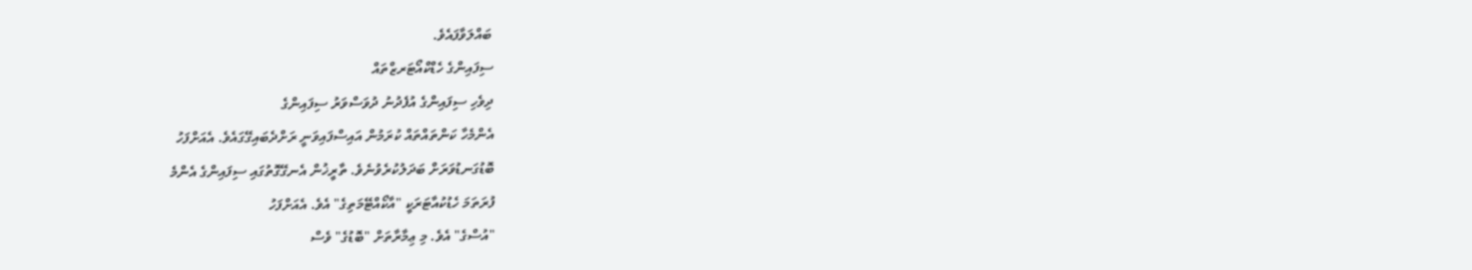ބައްލަވާފައެވެ.
ސިފައިންގެ ހެޑްކްއޯޓަރޒްތައް
ދިވެހި ސިފައިންގެ އުފެދުނު ދުވަސްވަރު ސިފައިންގެ
އެންމެހާ ކަންތައްތައް ކުރަމުން އައިސްފައިވަނީ ރަށްދެބައިގޭގައެވެ. އެއަށްފަހު
ބޮޑުގަނޑުވަރަށް ބަދަލުކުރެވުނެވެ. ތާރީޚުން އެނގޭގޮތުގައި ސިފައިންގެ އެންމެ
ފުރަތަމަ ހެޑުކުއާޓަރަކީ "އާކޯއްޓޭމަތިގެ" އެވެ. އެއަށްފަހު
"އުސްގެ" އެވެ. މި ޢިމާރާތަށް "ބޮޑުގެ" ވެސް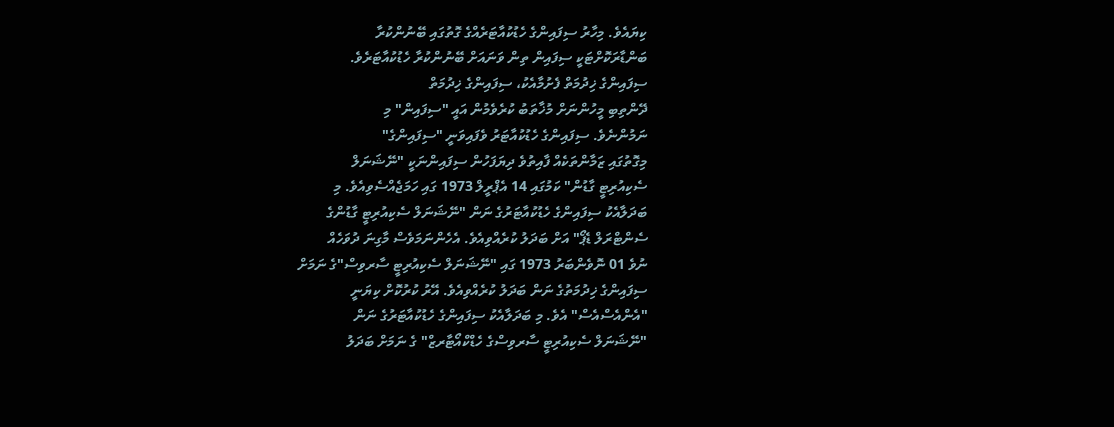ކިޔައެވެ. މިހާރު ސިފައިންގެ ހެޑުކުއާޓަރެއްގެ ގޮތުގައި ބޭނުންކުރާ
ބަންޑާރަކޮށްޓަކީ ސިފައިން ތިން ވަނައަށް ބޭނުންކުރާ ހެޑުކުއާޓަރެވެ.
ސިފައިންގެ ޚިދުމަތް ފެށުމާއެކު، ސިފައިންގެ ޚިދުމަތް
ދޭންތިބި މީހުންނަށް މުޚާތަބު ކުރެވެމުން އައީ "ސިފައިން" މި
ނަމުންނެވެ. ސިފައިންގެ ހެޑުކުއާޓަރު ވެފައިވަނީ "ސިފައިންގެ"
މިގޮތުގައި ޒަމާންތަކެއް ފާއިތުވެ ދިޔަފަހުން ސިފައިންނަކީ "ނޭޝަނަލް
ސެކިއުރިޓީ ގާޑުން" ކަމުގައި 14 އެޕްރީލް 1973 ގައި ހަމަޖެއްސެވިއެވެ. މި
ބަދަލާއެކު ސިފައިންގެ ހެޑުކުއާޓަރުގެ ނަން "ނޭޝަނަލް ސެކިއުރިޓީ ގާޑުންގެ
ސެންޓްރަލް ޑެޕޯ" އަށް ބަދަލު ކުރެއްވިއެވެ. އެހެންނަމަވެސް މާގިނަ ދުވަހެއް
ނުވެ 01 ނޮވެންބަރު 1973 ގައި "ނޭޝަނަލް ސެކިއުރިޓީ ސާރވިސް"ގެ ނަމަށް
ސިފައިންގެ ޚިދުމަތުގެ ނަން ބަދަލު ކުރެއްވިއެވެ. އޭރު ކުރުކޮށް ކިޔަނީ
"އެންއެސްއެސް" އެވެ. މި ބަދަލާއެކު ސިފައިންގެ ހެޑުކުއާޓަރުގެ ނަން
"ނޭޝަނަލް ސެކިއުރިޓީ ސާރވިސްގެ ހެޑްކްއޯޓާރޒް" ގެ ނަމަށް ބަދަލު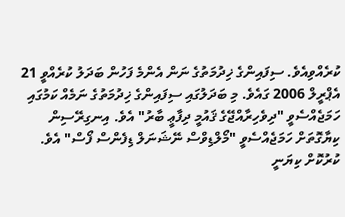ކުރެއްވިއެވެ. ސިފައިންގެ ޚިދުމަތުގެ ނަން އެންމެ ފަހުން ބަދަލު ކުރެއްވީ 21
އެޕްރީލް 2006 ގައެވެ. މި ބަދަލުގައި ސިފައިންގެ ޚިދުމަތުގެ ނަމެއް ކަމުގައި
ހަމަޖެއްސެވީ "ދިވެހިރާއްޖޭގެ ޤައުމީ ދިފާޢީ ބާރު" އެވެ. އިނގިރޭސިން
ކިޔާގޮތަށް ހަމަޖެއްސެވީ "މޯލްޑިވްސް ނޭޝަނަލް ޑިފެންސް ފޯސް" އެވެ.
ކުރުކޮށް ކިޔަނީ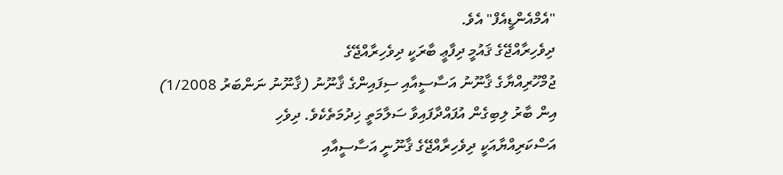"އެމްއެންޑީއެފް" އެވެ.
ދިވެހިރާއްޖޭގެ ޤައުމީ ދިފާޢީ ބާރަކީ ދިވެހިރާއްޖޭގެ
ޖުމްހޫރިއްޔާގެ ޤާނޫނު އަސާސީއާއި ސިފައިންގެ ޤާނޫނު (ޤާނޫނު ނަންބަރު 1/2008)
އިން ބާރު ލިބިގެން އުފައްދާފައިވާ ސަލާމަތީ ޚިދުމަތެކެވެ. ދިވެހި
އަސްކަރިއްޔާއަކީ ދިވެހިރާއްޖޭގެ ޤާނޫނީ އަސާސީއާއި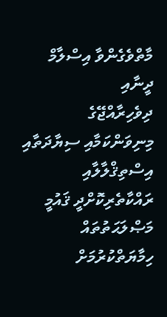މާތްވެގެންވާ އިސްލާމް ދީނާއި
ދިވެހިރާއްޖޭގެ މިނިވަންކަމާއި ސިޔާދަތާއި އިސްތިޤްލާލާއި ރައްކާތެރިކޮށްދީ ޤައުމީ
މަޞްލަޙަތުތައް ހިމާޔަތްކުރުމަށް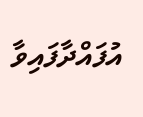އުފައްދާފައިވާ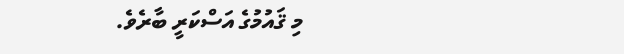މި ޤައުމުގެ އަސްކަރީ ބާރެވެ.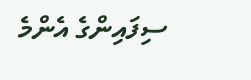ސިފައިންގެ އެންމެ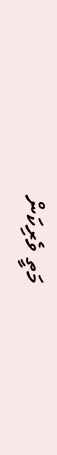މަތީ ވެރިކަން